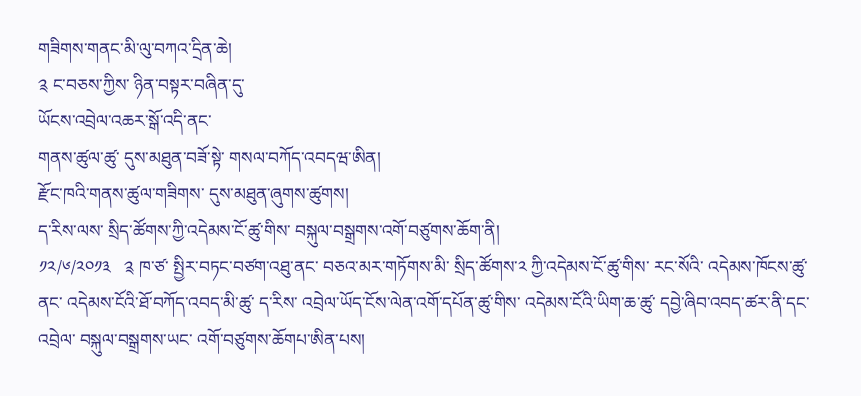གཟིགས་གནང་མི་ལུ་བཀའ་དྲིན་ཆེ།
༉ ང་བཅས་ཀྱིས་ ཉིན་བསྟར་བཞིན་དུ་
ཡོངས་འབྲེལ་འཆར་སྒོ་འདི་ནང་
གནས་ཚུལ་ཚུ་ དུས་མཐུན་བཟོ་སྟེ་ གསལ་བཀོད་འབདཝ་ཨིན།
རྫོང་ཁའི་གནས་ཚུལ་གཟིགས་ དུས་མཐུན་ཞུགས་ཚུགས།
ད་རིས་ལས་ སྲིད་ཚོགས་ཀྱི་འདེམས་ངོ་ཚུ་གིས་ བསྐུལ་བསྒྲགས་འགོ་བཙུགས་ཆོག་ནི།
༡༢/༦/༢༠༡༣   ༉ ཁ་ཙ་ སྤྱིར་བཏང་བཙག་འཐུ་ནང་ བཅའ་མར་གཏོགས་མི་ སྲིད་ཚོགས་༢ ཀྱི་འདེམས་ངོ་ཚུ་གིས་ རང་སོའི་ འདེམས་ཁོངས་ཚུ་ནང་ འདེམས་ངོའི་ཐོ་བཀོད་འབད་མི་ཚུ་ ད་རིས་ འབྲེལ་ཡོད་ངོས་ལེན་འགོ་དཔོན་ཚུ་གིས་ འདེམས་ངོའི་ཡིག་ཆ་ཚུ་ དབྱེ་ཞིབ་འབད་ཚར་ནི་དང་འབྲེལ་ བསྐུལ་བསྒྲགས་ཡང་ འགོ་བཙུགས་ཆོགཔ་ཨིན་པས།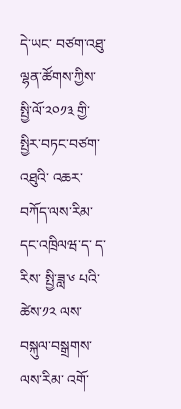དེ་ཡང་ བཙག་འཐུ་ལྷན་ཚོགས་ཀྱིས་ སྤྱི་ལོ་༢༠༡༣ གྱི་ སྤྱིར་བཏང་བཙག་འཐུའི་ འཆར་བཀོད་ལས་རིམ་དང་འཁྲིལཝ་ད་ ད་རིས་ སྤྱི་ཟླ་༦ པའི་ཚེས་༡༢ ལས་ བསྐུལ་བསྒྲགས་ལས་རིམ་ འགོ་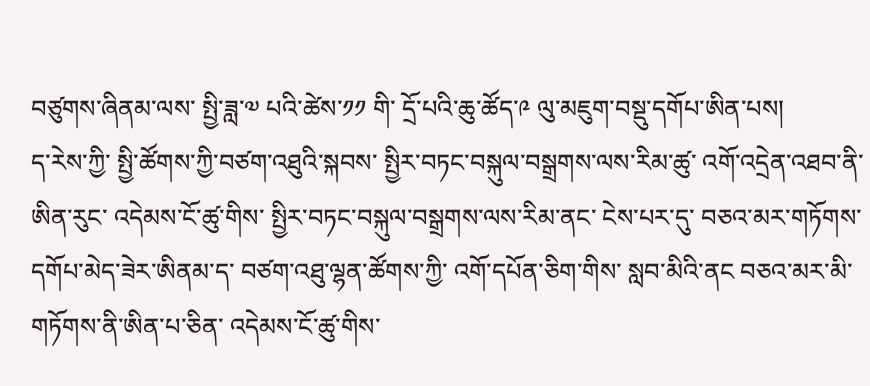བཙུགས་ཞིནམ་ལས་ སྤྱི་ཟླ་༧ པའི་ཚེས་༡༡ གི་ དྲོ་པའི་ཆུ་ཚོད་༩ ལུ་མཇུག་བསྡུ་དགོཔ་ཨིན་པས།
ད་རེས་ཀྱི་ སྤྱི་ཚོགས་ཀྱི་བཙག་འཐུའི་སྐབས་ སྤྱིར་བཏང་བསྐུལ་བསྒྲགས་ལས་རིམ་ཚུ་ འགོ་འདྲེན་འཐབ་ནི་ཨིན་རུང་ འདེམས་ངོ་ཚུ་གིས་ སྤྱིར་བཏང་བསྐུལ་བསྒྲགས་ལས་རིམ་ནང་ ངེས་པར་དུ་ བཅའ་མར་གཏོགས་དགོཔ་མེད་ཟེར་ཨིནམ་ད་ བཙག་འཐུ་ལྷན་ཚོགས་ཀྱི་ འགོ་དཔོན་ཅིག་གིས་ སླབ་མིའི་ནང བཅའ་མར་མི་གཏོགས་ནི་ཨིན་པ་ཅིན་ འདེམས་ངོ་ཚུ་གིས་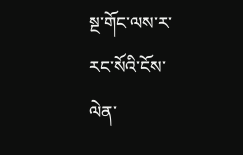སྔ་གོང་ལས་ར་ རང་སོའི་ངོས་ལེན་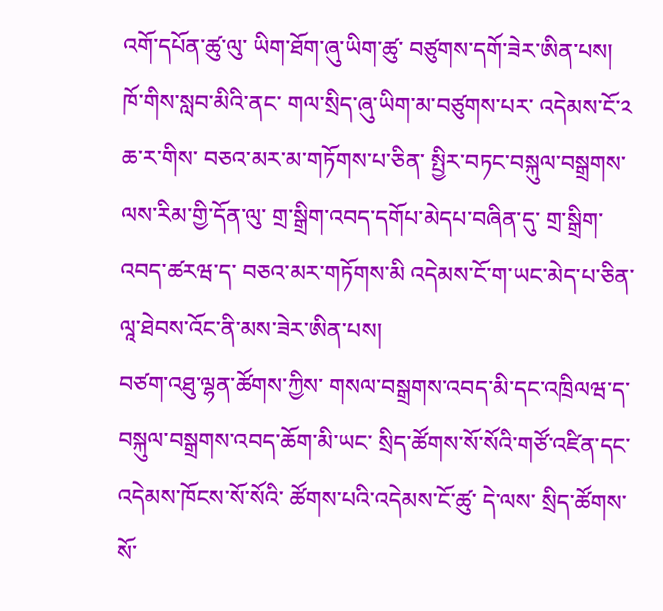འགོ་དཔོན་ཚུ་ལུ་ ཡིག་ཐོག་ཞུ་ཡིག་ཚུ་ བཙུགས་དགོ་ཟེར་ཨིན་པས།
ཁོ་གིས་སླབ་མིའི་ནང་ གལ་སྲིད་ཞུ་ཡིག་མ་བཙུགས་པར་ འདེམས་ངོ་༢ ཆ་ར་གིས་ བཅའ་མར་མ་གཏོགས་པ་ཅིན་ སྤྱིར་བཏང་བསྐུལ་བསྒྲགས་ལས་རིམ་གྱི་དོན་ལུ་ གྲ་སྒྲིག་འབད་དགོཔ་མེདཔ་བཞིན་དུ་ གྲ་སྒྲིག་འབད་ཚརཝ་ད་ བཅའ་མར་གཏོགས་མི འདེམས་ངོ་ག་ཡང་མེད་པ་ཅིན་ ལཱ་ཐེབས་འོང་ནི་མས་ཟེར་ཨིན་པས།
བཙག་འཐུ་ལྷན་ཚོགས་ཀྱིས་ གསལ་བསྒྲགས་འབད་མི་དང་འཁྲིལཝ་ད་ བསྐུལ་བསྒྲགས་འབད་ཆོག་མི་ཡང་ སྲིད་ཚོགས་སོ་སོའི་གཙོ་འཛིན་དང་ འདེམས་ཁོངས་སོ་སོའི་ ཚོགས་པའི་འདེམས་ངོ་ཚུ་ དེ་ལས་ སྲིད་ཚོགས་སོ་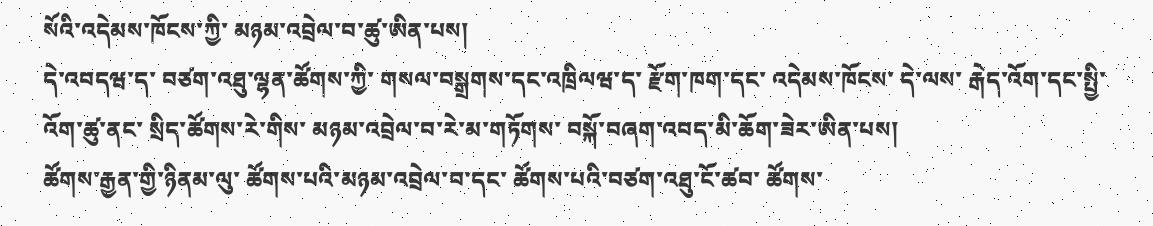སོའི་འདེམས་ཁོངས་ཀྱི་ མཉམ་འབྲེལ་བ་ཚུ་ཨིན་པས།
དེ་འབདཝ་ད་ བཙག་འཐུ་ལྷན་ཚོགས་ཀྱི་ གསལ་བསྒྲགས་དང་འཁྲིལཝ་ད་ རྫོག་ཁག་དང་ འདེམས་ཁོངས་ དེ་ལས་ རྒེད་འོག་དང་སྤྱི་འོག་ཚུ་ནང་ སྲིད་ཚོགས་རེ་གིས་ མཉམ་འབྲེལ་བ་རེ་མ་གཏོགས་ བསྐོ་བཞག་འབད་མི་ཆོག་ཟེར་ཨིན་པས།
ཚོགས་རྒྱན་གྱི་ཉིནམ་ལུ་ ཚོགས་པའི་མཉམ་འབྲེལ་བ་དང་ ཚོགས་པའི་བཙག་འཐུ་ངོ་ཚབ་ ཚོགས་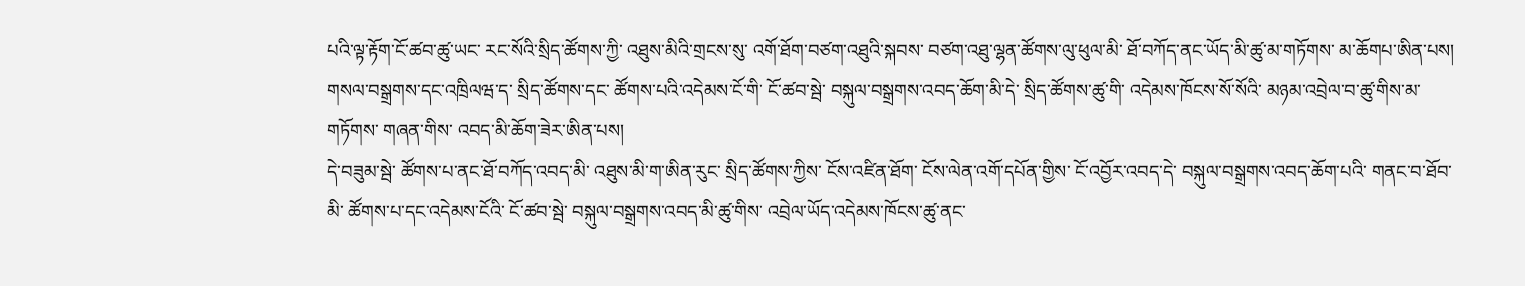པའི་ལྟ་རྟོག་ངོ་ཚབ་ཚུ་ཡང་ རང་སོའི་སྲིད་ཚོགས་ཀྱི་ འཐུས་མིའི་གྲངས་སུ་ འགོ་ཐོག་བཙག་འཐུའི་སྐབས་ བཙག་འཐུ་ལྷན་ཚོགས་ལུ་ཕུལ་མི་ ཐོ་བཀོད་ནང་ཡོད་མི་ཚུ་མ་གཏོགས་ མ་ཆོགཔ་ཨིན་པས།
གསལ་བསྒྲགས་དང་འཁྲིལཝ་ད་ སྲིད་ཚོགས་དང་ ཚོགས་པའི་འདེམས་ངོ་གི་ ངོ་ཚབ་སྦེ་ བསྐུལ་བསྒྲགས་འབད་ཆོག་མི་དེ་ སྲིད་ཚོགས་ཚུ་གི་ འདེམས་ཁོངས་སོ་སོའི་ མཉམ་འབྲེལ་བ་ཚུ་གིས་མ་གཏོགས་ གཞན་གིས་ འབད་མི་ཆོག་ཟེར་ཨིན་པས།
དེ་བཟུམ་སྦེ་ ཚོགས་པ་ནང་ཐོ་བཀོད་འབད་མི་ འཐུས་མི་ག་ཨིན་རུང་ སྲིད་ཚོགས་ཀྱིས་ ངོས་འཛིན་ཐོག་ ངོས་ལེན་འགོ་དཔོན་གྱིས་ ངོ་འབྱོར་འབད་དེ་ བསྐུལ་བསྒྲགས་འབད་ཆོག་པའི་ གནང་བ་ཐོབ་མི་ ཚོགས་པ་དང་འདེམས་ངོའི་ ངོ་ཚབ་སྦེ་ བསྐུལ་བསྒྲགས་འབད་མི་ཚུ་གིས་ འབྲེལ་ཡོད་འདེམས་ཁོངས་ཚུ་ནང་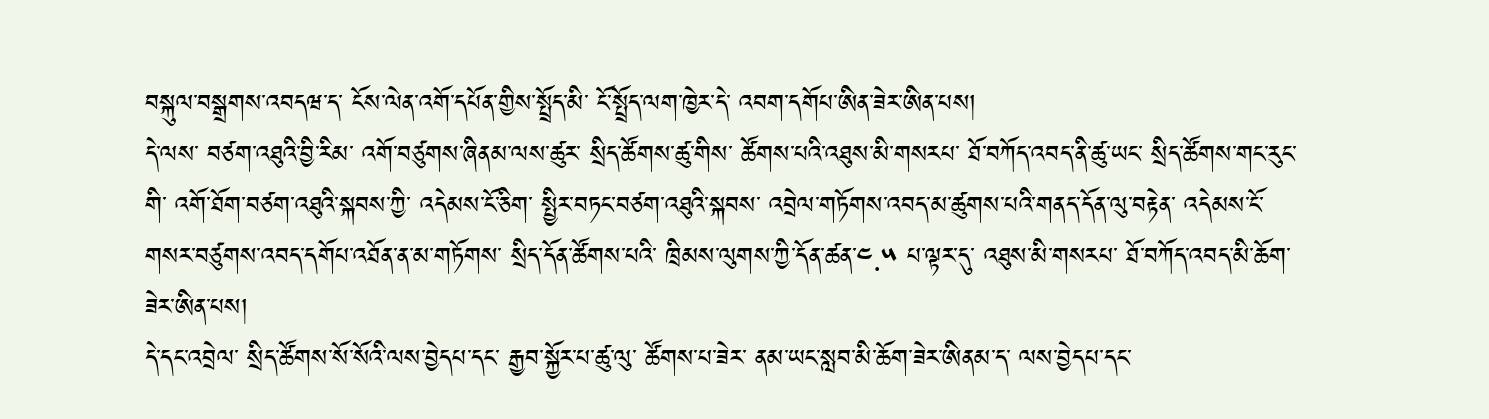བསྐུལ་བསྒྲགས་འབདཝ་ད་ ངོས་ལེན་འགོ་དཔོན་གྱིས་སྤྲོད་མི་ ངོ་སྤྲོད་ལག་ཁྱེར་དེ་ འབག་དགོཔ་ཨིན་ཟེར་ཨིན་པས།
དེ་ལས་ བཙག་འཐུའི་བྱི་རིམ་ འགོ་བཙུགས་ཞིནམ་ལས་ཚུར་ སྲིད་ཚོགས་ཚུ་གིས་ ཚོགས་པའི་འཐུས་མི་གསརཔ་ ཐོ་བཀོད་འབད་ནི་ཚུ་ཡང་ སྲིད་ཚོགས་གང་རུང་གི་ འགོ་ཐོག་བཙག་འཐུའི་སྐབས་ཀྱི་ འདེམས་ངོ་ཅིག་ སྤྱིར་བཏང་བཙག་འཐུའི་སྐབས་ འབྲེལ་གཏོགས་འབད་མ་ཚུགས་པའི་གནད་དོན་ལུ་བརྟེན་ འདེམས་ངོ་གསར་བཙུགས་འབད་དགོཔ་འཐོན་ན་མ་གཏོགས་ སྲིད་དོན་ཚོགས་པའི་ ཁྲིམས་ལུགས་ཀྱི་དོན་ཚན་༤.༥ པ་ལྟར་དུ་ འཐུས་མི་གསརཔ་ ཐོ་བཀོད་འབད་མི་ཆོག་ཟེར་ཨིན་པས།
དེ་དང་འབྲེལ་ སྲིད་ཚོགས་སོ་སོའི་ལས་བྱེདཔ་དང་ རྒྱབ་སྐྱོར་པ་ཚུ་ལུ་ ཚོགས་པ་ཟེར་ ནམ་ཡང་སླབ་མི་ཆོག་ཟེར་ཨིནམ་ད་ ལས་བྱེདཔ་དང་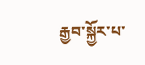རྒྱབ་སྐྱོར་པ་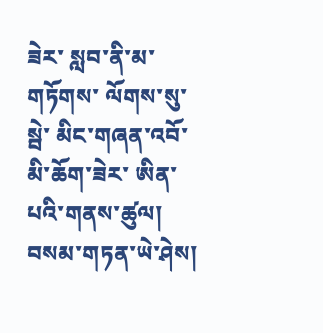ཟེར་ སླབ་ནི་མ་གཏོགས་ ལོགས་སུ་སྦེ་ མིང་གཞན་འབོ་མི་ཆོག་ཟེར་ ཨིན་པའི་གནས་ཚུལ།
བསམ་གཏན་ཡེ་ཤེས།